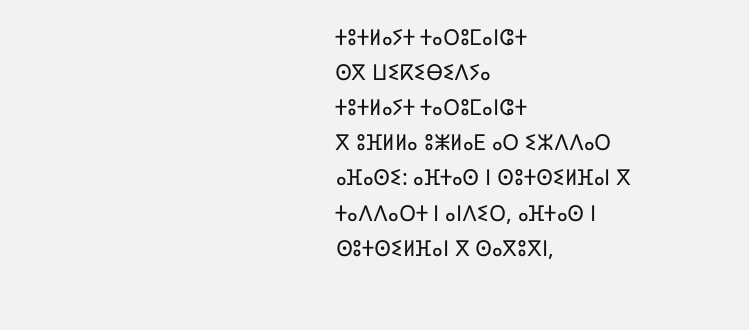ⵜⵓⵜⵍⴰⵢⵜ ⵜⴰⵔⵓⵎⴰⵏⵛⵜ
ⵙⴳ ⵡⵉⴽⵉⴱⵉⴷⵢⴰ
ⵜⵓⵜⵍⴰⵢⵜ ⵜⴰⵔⵓⵎⴰⵏⵛⵜ
ⴳ ⵓⴼⵍⵍⴰ ⵓⵥⵍⴰⴹ ⴰⵔ ⵉⵣⴷⴷⴰⵔ ⴰⴼⴰⵙⵉ: ⴰⴼⵜⴰⵙ ⵏ ⵙⵓⵜⵙⵉⵍⴼⴰⵏ ⴳ ⵜⴰⴷⴷⴰⵔⵜ ⵏ ⴰⵏⴷⵉⵔ, ⴰⴼⵜⴰⵙ ⵏ ⵙⵓⵜⵙⵉⵍⴼⴰⵏ ⴳ ⵙⴰⴳⵓⴳⵏ,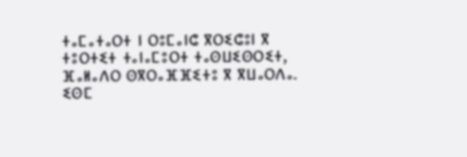ⵜⴰⵎⴰⵜⴰⵔⵜ ⵏ ⵔⵓⵎⴰⵏⵛ ⴳⵔⵉⵛⵓⵏ ⴳ ⵜⵓⵔⵜⵉⵜ ⵜⴰⵏⴰⵎⵓⵔⵜ ⵜⴰⵙⵡⵉⵙⵔⵉⵜ, ⴼⴰⵍⴰⴷⵔ ⵙⴳⵔⴰⴼⴼⵉⵜⵓ ⴳ ⴳⵡⴰⵔⴷⴰ.
ⵉⵙⵎ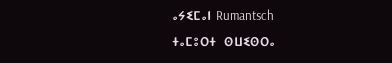ⴰⵢⵉⵎⴰⵏ Rumantsch
ⵜⴰⵎⵓⵔⵜ  ⵙⵡⵉⵙⵔⴰ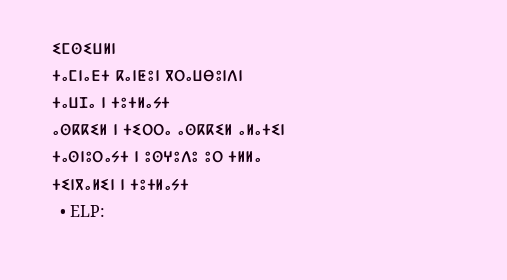ⵉⵎⵙⵉⵡⵍⵏ
ⵜⴰⵎⵏⴰⴹⵜ ⴽⴰⵏⵟⵓⵏ ⴳⵔⴰⵡⴱⵓⵏⴷⵏ
ⵜⴰⵡⵊⴰ ⵏ ⵜⵓⵜⵍⴰⵢⵜ
ⴰⵙⴽⴽⵉⵍ ⵏ ⵜⵉⵔⵔⴰ ⴰⵙⴽⴽⵉⵍ ⴰⵍⴰⵜⵉⵏ
ⵜⴰⵙⵏⵓⵔⴰⵢⵜ ⵏ ⵓⵙⵖⵓⴷⵓ ⵓⵔ ⵜⵍⵍⴰ
ⵜⵉⵏⴳⴰⵍⵉⵏ ⵏ ⵜⵓⵜⵍⴰⵢⵜ
  • ELP: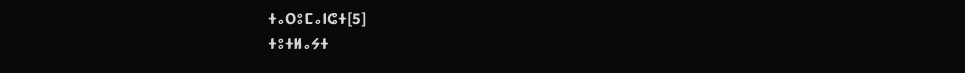ⵜⴰⵔⵓⵎⴰⵏⵛⵜ[5]
ⵜⵓⵜⵍⴰⵢⵜ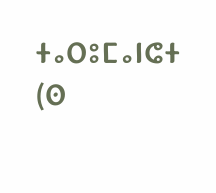ⵜⴰⵔⵓⵎⴰⵏⵛⵜ (ⵙ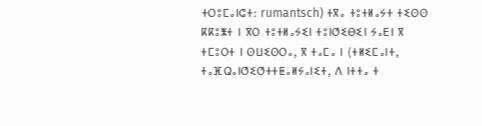ⵜⵔⵓⵎⴰⵏⵛⵜ: rumantsch) ⵜⴳⴰ ⵜⵓⵜⵍⴰⵢⵜ ⵜⵉⵙⵙ ⴽⴽⵓⵥⵜ ⵏ ⴳⵔ ⵜⵓⵜⵍⴰⵢⵉⵏ ⵜⵓⵏⵚⵉⴱⵉⵏ ⵢⴰⴹⵏ ⴳ ⵜⵎⵓⵔⵜ ⵏ ⵙⵡⵉⵙⵔⴰ, ⴳ ⵜⴰⵎⴰ ⵏ (ⵜⵍⵉⵎⴰⵏⵜ, ⵜⴰⴼⵕⴰⵏⵚⵉⵚⵜⵜⵟⴰⵍⵢⴰⵏⵉⵜ, ⴷ ⵏⵜⵜⴰ ⵜ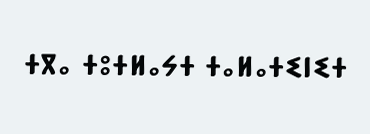ⵜⴳⴰ ⵜⵓⵜⵍⴰⵢⵜ ⵜⴰⵍⴰⵜⵉⵏⵉⵜ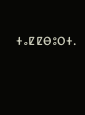ⵜⴰⵇⵇⴱⵓⵔⵜ.